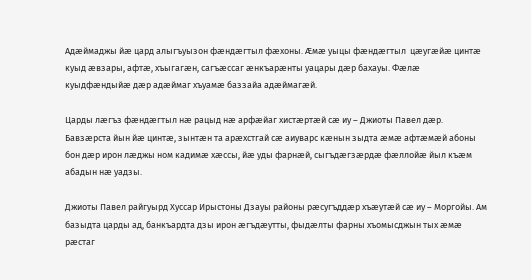Адæймаджы йæ цард алыгъуызон фæндæгтыл фæхоны. Æмæ уыцы фæндæгтыл  цæугæйæ цинтæ куыд æвзары, афтæ, хъыгагæн, сагъæссаг æнкъарæнты уацары дæр бахауы. Фæлæ куыдфæндыйæ дæр адæймаг хъуамæ баззайа адæймагæй.

Царды лæгъз фæндæгтыл нæ рацыд нæ арфæйаг хистæртæй сæ иу – Джиоты Павел дæр. Бавзæрста йын йæ цинтæ, зынтæн та арæхстгай сæ аиуварс кæнын зыдта æмæ афтæмæй абоны бон дæр ирон лæджы ном кадимæ хæссы, йæ уды фарнæй, сыгъдæгзæрдæ фæллойæ йыл къæм абадын нæ уадзы.

Джиоты Павел райгуырд Хуссар Ирыстоны Дзауы районы рæсугъддæр хъæутæй сæ иу – Моргойы. Ам базыдта царды ад, банкъардта дзы ирон æгъдæутты, фыдæлты фарны хъомысджын тых æмæ рæстаг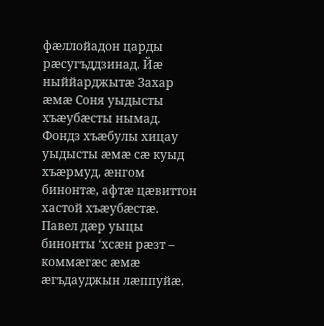фæллойадон царды рæсугъддзинад. Йæ ныййарджытæ Захар  æмæ Соня уыдысты хъæубæсты нымад. Фондз хъæбулы хицау уыдысты æмæ сæ куыд хъæрмуд, æнгом бинонтæ, афтæ цæвиттон хастой хъæубæстæ. Павел дæр уыцы бинонты ‘хсæн рæзт – коммæгæс æмæ æгъдауджын лæппуйæ.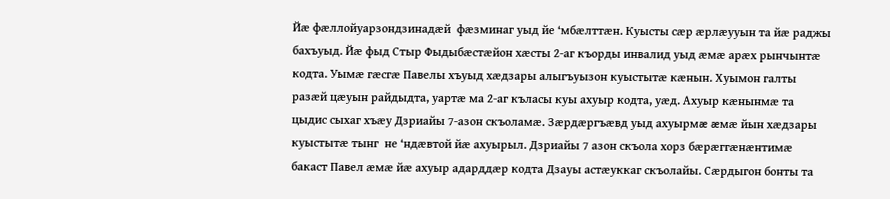Йæ фæллойуарзондзинадæй  фæзминаг уыд йе ‘мбæлттæн. Куысты сæр æрлæууын та йæ раджы бахъуыд. Йæ фыд Стыр Фыдыбæстæйон хæсты 2-аг къорды инвалид уыд æмæ арæх рынчынтæ кодта. Уымæ гæсгæ Павелы хъуыд хæдзары алыгъуызон куыстытæ кæнын. Хуымон галты разæй цæуын райдыдта, уартæ ма 2-аг къласы куы ахуыр кодта, уæд. Ахуыр кæнынмæ та цыдис сыхаг хъæу Дзриайы 7-азон скъоламæ. Зæрдæргъæвд уыд ахуырмæ æмæ йын хæдзары куыстытæ тынг  не ‘ндæвтой йæ ахуырыл. Дзриайы 7 азон скъола хорз бæрæггæнæнтимæ бакаст Павел æмæ йæ ахуыр адарддæр кодта Дзауы астæуккаг скъолайы. Сæрдыгон бонты та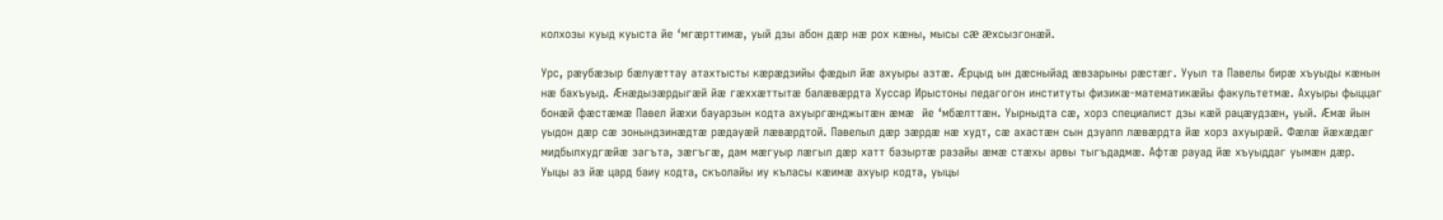колхозы куыд куыста йе ‘мгæрттимæ, уый дзы абон дæр нæ рох кæны, мысы сæ æхсызгонæй.

Урс, рæубæзыр бæлуæттау атахтысты кæрæдзийы фæдыл йæ ахуыры азтæ. Æрцыд ын дæсныйад æвзарыны рæстæг. Ууыл та Павелы бирæ хъуыды кæнын нæ бахъуыд. Æнæдызæрдыгæй йæ гæххæттытæ балæвæрдта Хуссар Ирыстоны педагогон институты физикæ-математикæйы факультетмæ. Ахуыры фыццаг бонæй фæстæмæ Павел йæхи бауарзын кодта ахуыргæнджытæн æмæ  йе ‘мбæлттæн. Уырныдта сæ, хорз специалист дзы кæй рацæудзæн, уый. Æмæ йын уыдон дæр сæ зонындзинæдтæ рæдауæй лæвæрдтой. Павелыл дæр зæрдæ нæ худт, сæ ахастæн сын дзуапп лæвæрдта йæ хорз ахуырæй. Фæлæ йæхæдæг мидбылхудгæйæ загъта, зæгъгæ, дам мæгуыр лæгыл дæр хатт базыртæ разайы æмæ стæхы арвы тыгъдадмæ. Афтæ рауад йæ хъуыддаг уымæн дæр. Уыцы аз йæ цард баиу кодта, скъолайы иу къласы кæимæ ахуыр кодта, уыцы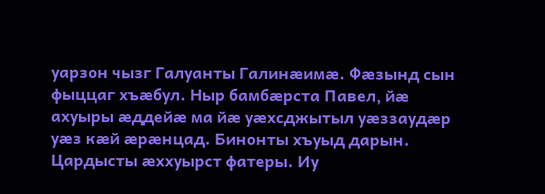уарзон чызг Галуанты Галинæимæ. Фæзынд сын фыццаг хъæбул. Ныр бамбæрста Павел, йæ ахуыры æддейæ ма йæ уæхсджытыл уæззаудæр уæз кæй æрæнцад. Бинонты хъуыд дарын. Цардысты æххуырст фатеры. Иу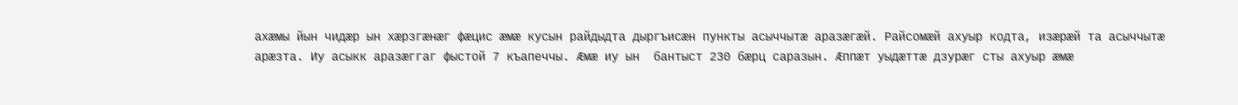ахæмы йын чидæр ын хæрзгæнæг фæцис æмæ кусын райдыдта дыргъисæн пункты асыччытæ аразæгæй. Райсомæй ахуыр кодта, изæрæй та асыччытæ арæзта. Иу асыкк аразæггаг фыстой 7 къапеччы. Æмæ иу ын  бантыст 230 бæрц саразын. Æппæт уыдæттæ дзурæг сты ахуыр æмæ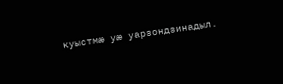куыстмæ уæ уарзондзинадыл.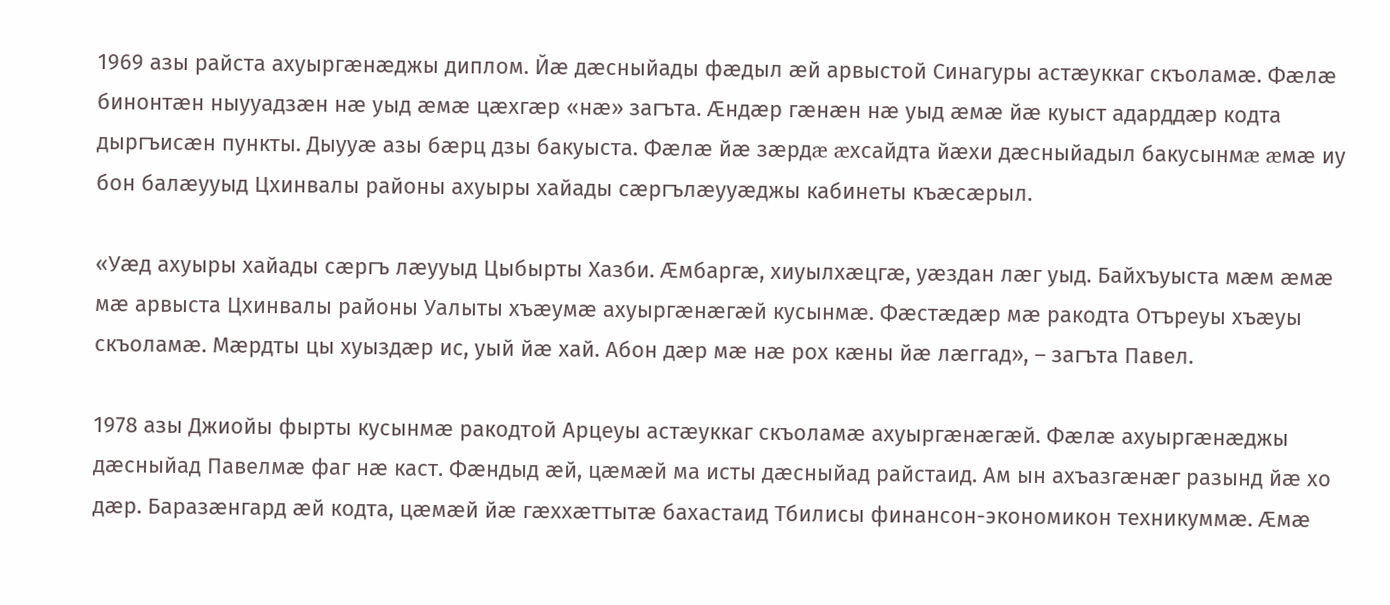1969 азы райста ахуыргæнæджы диплом. Йæ дæсныйады фæдыл æй арвыстой Синагуры астæуккаг скъоламæ. Фæлæ бинонтæн ныууадзæн нæ уыд æмæ цæхгæр «нæ» загъта. Æндæр гæнæн нæ уыд æмæ йæ куыст адарддæр кодта дыргъисæн пункты. Дыууæ азы бæрц дзы бакуыста. Фæлæ йæ зæрдæ æхсайдта йæхи дæсныйадыл бакусынмæ æмæ иу бон балæууыд Цхинвалы районы ахуыры хайады сæргълæууæджы кабинеты къæсæрыл.

«Уæд ахуыры хайады сæргъ лæууыд Цыбырты Хазби. Æмбаргæ, хиуылхæцгæ, уæздан лæг уыд. Байхъуыста мæм æмæ мæ арвыста Цхинвалы районы Уалыты хъæумæ ахуыргæнæгæй кусынмæ. Фæстæдæр мæ ракодта Отъреуы хъæуы скъоламæ. Мæрдты цы хуыздæр ис, уый йæ хай. Абон дæр мæ нæ рох кæны йæ лæггад», – загъта Павел.

1978 азы Джиойы фырты кусынмæ ракодтой Арцеуы астæуккаг скъоламæ ахуыргæнæгæй. Фæлæ ахуыргæнæджы дæсныйад Павелмæ фаг нæ каст. Фæндыд æй, цæмæй ма исты дæсныйад райстаид. Ам ын ахъазгæнæг разынд йæ хо дæр. Баразæнгард æй кодта, цæмæй йæ гæххæттытæ бахастаид Тбилисы финансон-экономикон техникуммæ. Æмæ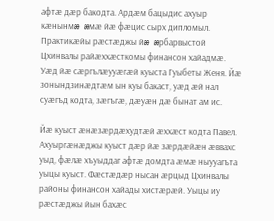афтæ дæр бакодта. Ардæм бацыдис ахуыр кæнынмæ æмæ йæ фæцис сырх дипломыл. Практикæйы рæстæджы йæ æрбарвыстой Цхинвалы райæххæсткомы финансон хайадмæ. Уæд йæ сæргълæууæгæй куыста Гуыбеты Женя. Йæ зонындзинæдтæм ын куы бакаст, уæд æй нал  суæгъд кодта, зæгъгæ, дæуæн дæ бынат ам ис.

Йæ куыст æнæзæрдæхудтæй æххæст кодта Павел. Ахуыргæнæджы куыст дæр йæ зæрдæйæн æввахс уыд, фæлæ хъуыддаг афтæ домдта æмæ ныууагъта уыцы куыст. Фæстæдæр нысан æрцыд Цхинвалы районы финансон хайады хистæрæй. Уыцы иу рæстæджы йын бахæс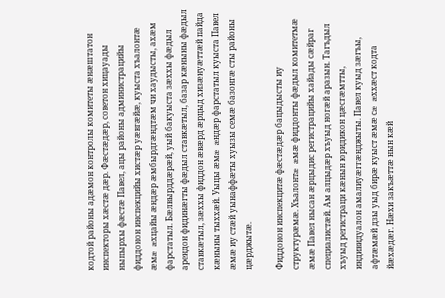кодтой районы адæмон контролы комитеты æнæштатон инспекторы хæстæ дæр. Фæстæдæр, советон хицауады ныпырхы фæстæ Павел, ацы районы администрацийы фиддонон инспекцийы хистæр уæвгæйæ, куыста хъалонтæ æмæ æхцайы æндæр æмбырдгæндтæм чи хаудысты, ахæм фарстатыл. Бæлвырддæрæй, уый бакуыста зæххы фæдыл арендон фидинæгты фæдыл ставкæтыл, базар кæныны фæдыл ставкæтыл, зæххы фиддон æвæрд æрцыд хизæнуæттæй пайда кæныны тыххæй. Уыцы æмæ æндæр фарстатыл куыста Павел æмæ иу стæй уынаффæты хуызы семæ базонгæ сты районы цæрджытæ.

Фиддонон инспекцитæ фæстæдæр бацыдысты иу структурæмæ. Хъалонтæ æмæ фиддонты фæдыл комитетмæ æмæ Павел нысан æрцыдис регистрацийы хайады сæйраг специалистæй. Ам алцыдæр хъуыд ногæй аразын. Тагъдыл хъуыд регистраци кæнын юридикон цæсгæмтты, индивидуалон амалиуæггæнджыты. Павел куыд зæгъы, афтæмæй дзы уыд бирæ куыст æмæ сæ æххæст кодта йæхæдæг. Нæхи закъæттæ нын кæй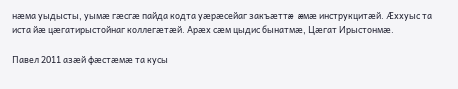нæма уыдысты, уымæ гæсгæ пайда кодта уæрæсейаг закъæттæ æмæ инструкцитæй. Æххуыс та иста йæ цæгатирыстойнаг коллегæтæй. Арæх сæм цыдис бынатмæ, Цæгат Ирыстонмæ.

Павел 2011 азæй фæстæмæ та кусы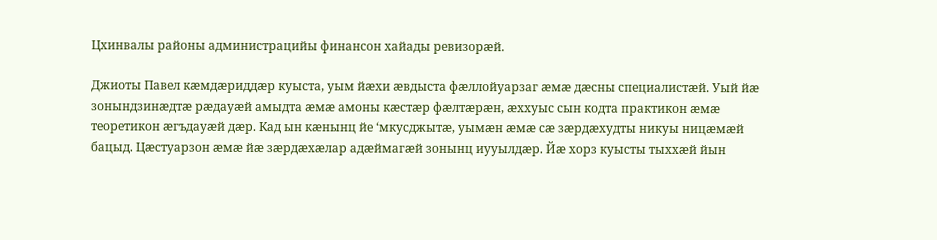Цхинвалы районы администрацийы финансон хайады ревизорæй.

Джиоты Павел кæмдæриддæр куыста, уым йæхи æвдыста фæллойуарзаг æмæ дæсны специалистæй. Уый йæ  зонындзинæдтæ рæдауæй амыдта æмæ амоны кæстæр фæлтæрæн, æххуыс сын кодта практикон æмæ теоретикон æгъдауæй дæр. Кад ын кæнынц йе ‘мкусджытæ, уымæн æмæ сæ зæрдæхудты никуы ницæмæй бацыд. Цæстуарзон æмæ йæ зæрдæхæлар адæймагæй зонынц иууылдæр. Йæ хорз куысты тыххæй йын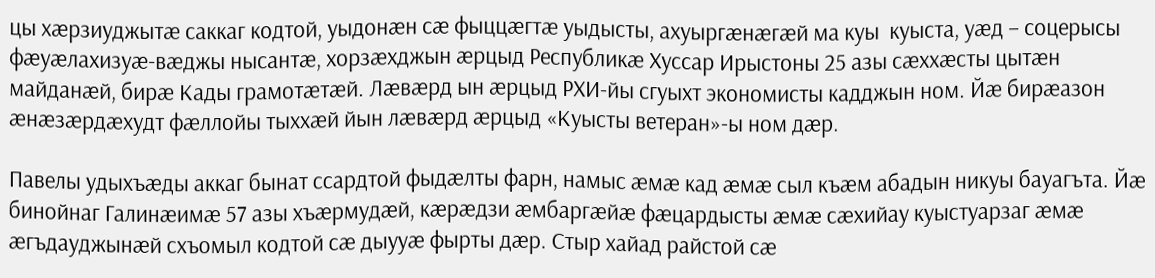цы хæрзиуджытæ саккаг кодтой, уыдонæн сæ фыццæгтæ уыдысты, ахуыргæнæгæй ма куы  куыста, уæд – соцерысы фæуæлахизуæ-вæджы нысантæ, хорзæхджын æрцыд Республикæ Хуссар Ирыстоны 25 азы сæххæсты цытæн майданæй, бирæ Кады грамотæтæй. Лæвæрд ын æрцыд РХИ-йы сгуыхт экономисты кадджын ном. Йæ бирæазон æнæзæрдæхудт фæллойы тыххæй йын лæвæрд æрцыд «Куысты ветеран»-ы ном дæр.

Павелы удыхъæды аккаг бынат ссардтой фыдæлты фарн, намыс æмæ кад æмæ сыл къæм абадын никуы бауагъта. Йæ бинойнаг Галинæимæ 57 азы хъæрмудæй, кæрæдзи æмбаргæйæ фæцардысты æмæ сæхийау куыстуарзаг æмæ æгъдауджынæй схъомыл кодтой сæ дыууæ фырты дæр. Стыр хайад райстой сæ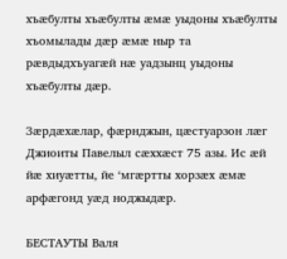хъæбулты хъæбулты æмæ уыдоны хъæбулты хъомылады дæр æмæ ныр та рæвдыдхъуагæй нæ уадзынц уыдоны хъæбулты дæр.

Зæрдæхæлар, фæрнджын, цæстуарзон лæг Джиоиты Павелыл сæххæст 75 азы. Ис æй йæ хиуæтты, йе ‘мгæртты хорзæх æмæ арфæгонд уæд ноджыдæр.

БЕСТАУТЫ Валя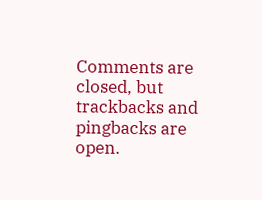Comments are closed, but trackbacks and pingbacks are open.